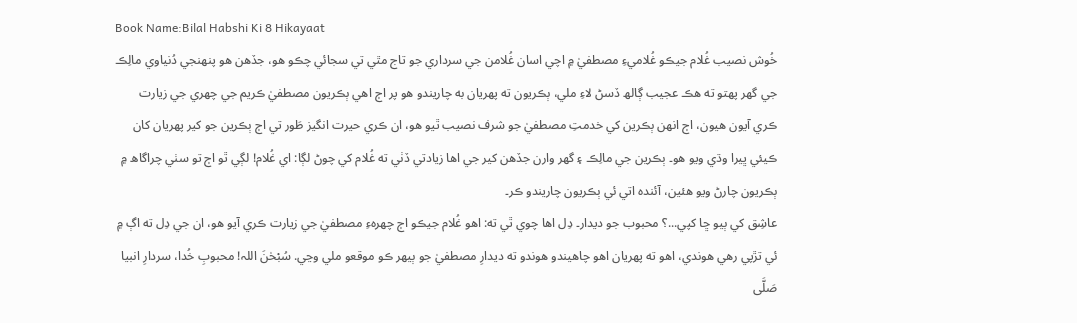Book Name:Bilal Habshi Ki 8 Hikayaat
خُوش نصيب غُلام جيڪو غُلاميءِ مصطفيٰ ۾ اچي اسان غُلامن جي سرداري جو تاج مٿي تي سجائي چڪو هو، جڏهن هو پنهنجي دُنياوي مالِڪ جي گھر پهتو ته هڪ عجيب ڳالھ ڏسڻ لاءِ ملي، ٻڪريون ته پهريان به چاريندو هو پر اڄ اهي ٻڪريون مصطفيٰ ڪريم جي چهري جي زيارت ڪري آيون هيون، اڄ انهن ٻڪرين کي خدمتِ مصطفيٰ جو شرف نصيب ٿيو هو، ان ڪري حيرت انگيز طَور تي اڄ ٻڪرين جو کير پهريان کان ڪيئي ڀيرا وڌي ويو هو۔ ٻڪرين جي مالِڪ ۽ گھر وارن جڏهن کير جي اها زيادتي ڏٺي ته غُلام کي چوڻ لڳا: اي غُلام! لڳي ٿو اڄ تو سٺي چراگاھ ۾ ٻڪريون چارڻ ويو هئين، آئنده اتي ئي ٻڪريون چاريندو ڪر۔
عاشِق کي ٻيو ڇا کپي...؟ محبوب جو ديدار۔ دِل اها چوي ٿي ته: اهو غُلام جيڪو اڄ چهرهءِ مصطفيٰ جي زيارت ڪري آيو هو، ان جي دِل ته اڳ ۾ ئي تڙپي رهي هوندي، اهو ته پهريان اهو چاهيندو هوندو ته ديدارِ مصطفيٰ جو ٻيهر ڪو موقعو ملي وڃي. سُبْحٰنَ اللہ! محبوبِ خُدا، سردارِ انبيا صَلَّى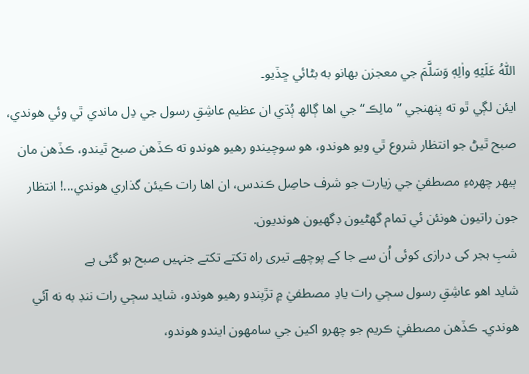اللّٰهُ عَلَيۡهِ واٰلِهٖ وَسَلَّمَ جي معجزن بهانو به بڻائي ڇڏيو۔
ايئن لڳي ٿو ته پنهنجي ” مالِڪ“ جي اها ڳالھ ٻُڌي ان عظيم عاشِقِ رسول جي دِل ماندي ٿي وئي هوندي، صبح ٿيڻ جو انتظار شروع ٿي ويو هوندو، هو سوچيندو رهيو هوندو ته ڪڏهن صبح ٿيندو، ڪڏهن مان ٻيهر چهرهءِ مصطفيٰ جي زيارت جو شرف حاصِل ڪندس، ان اها رات ڪيئن گذاري هوندي...! انتظار جون راتيون هونئن ئي تمام گھڻيون ڊگهيون هونديون.
شبِ ہجر کی درازی کوئی اُن سے جا کے پوچھے تیری راہ تکتے تکتے جنہیں صبح ہو گئی ہے
شايد اهو عاشِقِ رسول سڄي رات يادِ مصطفيٰ ۾ تڙپندو رهيو هوندو، شايد سڄي رات ننڊ به نه آئي هوندي۔ ڪڏهن مصطفيٰ ڪريم جو چهرو اکين جي سامهون ايندو هوندو،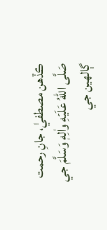ڪڏهن مصطفيٰ، جانِ رحمت صَلَّى اللّٰهُ عَلَيۡهِ واٰلِهٖ وَسَلَّمَ جي ڳالهين جي